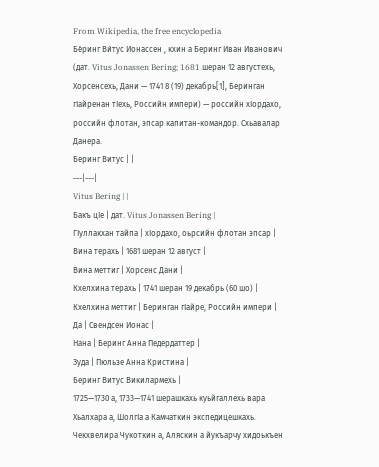From Wikipedia, the free encyclopedia
Бе́ринг Ви́тус Ионассен , кхин а Беринг Иван Иванович (дат. Vitus Jonassen Bering; 1681 шеран 12 августехь, Хорсенсехь, Дани — 1741 8 (19) декабрь[1], Беринган гӀайренан тӀехь, Российн импери) — российн хӀордахо, российн флотан, эпсар капитан-командор. Схьавалар Данера.
Беринг Витус | |
---|---|
Vitus Bering | |
Бакъ цӀе | дат. Vitus Jonassen Bering |
ГӀуллакхан тайпа | хӀордахо, оьрсийн флотан эпсар |
Вина терахь | 1681 шеран 12 август |
Вина меттиг | Хорсенс Дани |
Кхелхина терахь | 1741 шеран 19 декабрь (60 шо) |
Кхелхина меттиг | Беринган гӀайре, Российн импери |
Да | Свендсен Ионас |
Нана | Беринг Анна Педердаттер |
Зуда | Пюльзе Анна Кристина |
Беринг Витус Викилармехь |
1725—1730 а, 1733—1741 шерашкахь куьйгаллехь вара Хьалхара а, ШолгӀа а Камчаткин экспедицешкахь. Чекхвелира Чукоткин а, Аляскин а йукъарчу хидоькъен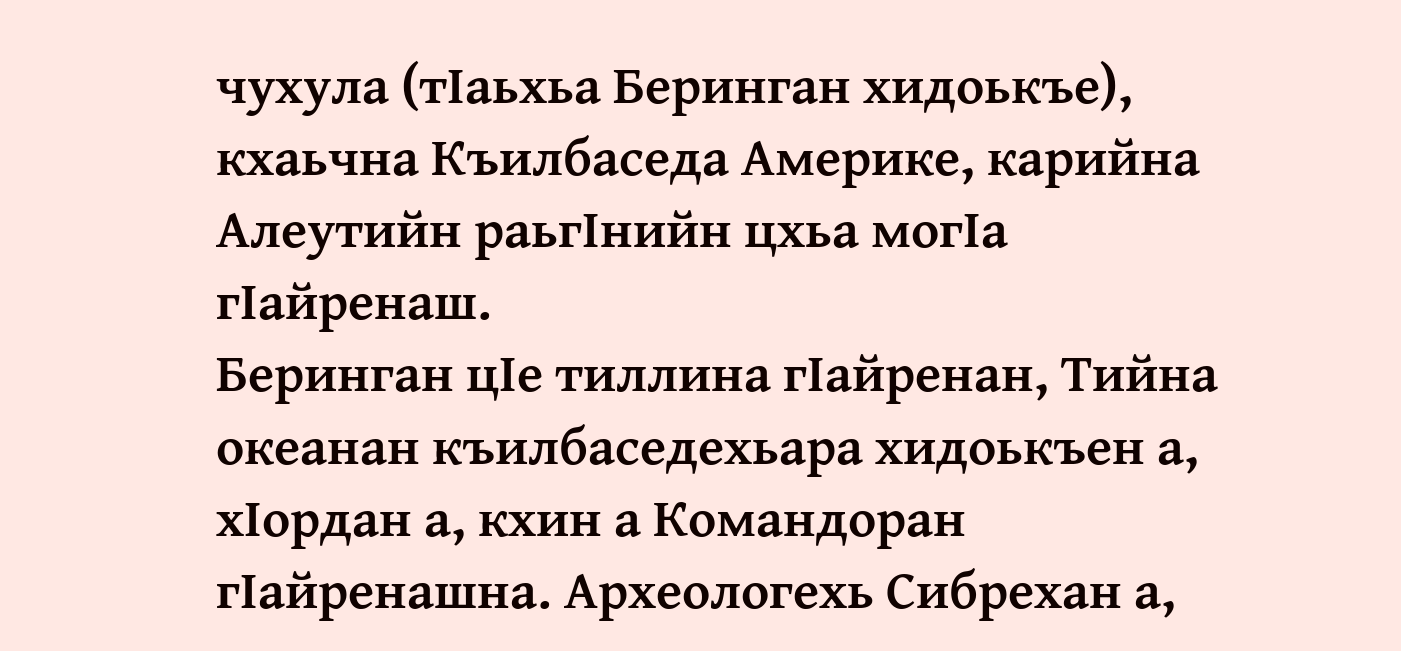чухула (тӀаьхьа Беринган хидоькъе), кхаьчна Къилбаседа Америке, карийна Алеутийн раьгӀнийн цхьа могӀа гӀайренаш.
Беринган цӀе тиллина гӀайренан, Тийна океанан къилбаседехьара хидоькъен а, хӀордан а, кхин а Командоран гӀайренашна. Археологехь Сибрехан а,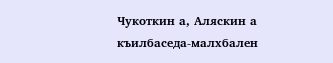Чукоткин а, Аляскин а къилбаседа-малхбален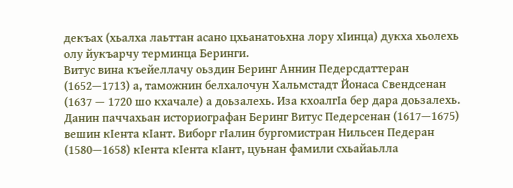декъах (хьалха лаьттан асано цхьанатоьхна лору хӀинца) дукха хьолехь олу йукъарчу терминца Беринги.
Витус вина къейеллачу оьздин Беринг Аннин Педерсдаттеран (1652—1713) а, таможнин белхалочун Хальмстадт Йонаса Свендсенан (1637 — 1720 шо кхачале) а доьзалехь. Иза кхоалгӀа бер дара доьзалехь. Данин паччахьан историографан Беринг Витус Педерсенан (1617—1675) вешин кӀента кӀант. Виборг гӀалин бургомистран Нильсен Педеран (1580—1658) кӀента кӀента кӀант, цуьнан фамили схьайаьлла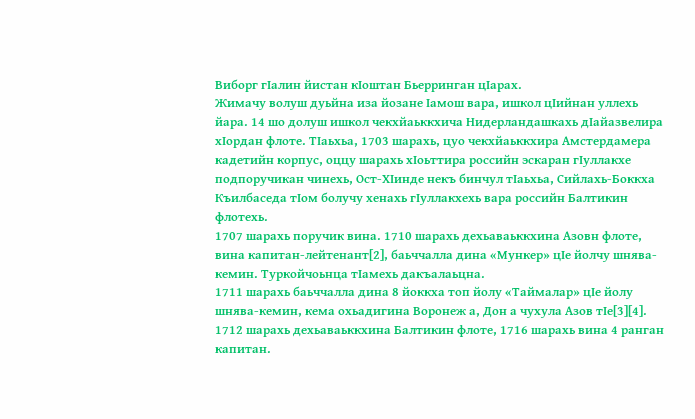Виборг гӀалин йистан кӀоштан Бьерринган цӀарах.
Жимачу волуш дуьйна иза йозане Ӏамош вара, ишкол цӀийнан уллехь йара. 14 шо долуш ишкол чекхйаьккхича Нидерландашкахь дӀайазвелира хӀордан флоте. ТӀаьхьа, 1703 шарахь, цуо чекхйаьккхира Амстердамера кадетийн корпус, оццу шарахь хӀоьттира российн эскаран гӀуллакхе подпоручикан чинехь, Ост-ХӀинде некъ бинчул тӀаьхьа, Сийлахь-Боккха Къилбаседа тӀом болучу хенахь гӀуллакхехь вара российн Балтикин флотехь.
1707 шарахь поручик вина. 1710 шарахь дехьаваьккхина Азовн флоте, вина капитан-лейтенант[2], баьччалла дина «Мункер» цӀе йолчу шнява-кемин. Туркойчоьнца тӀамехь дакъалаьцна.
1711 шарахь баьччалла дина 8 йоккха топ йолу «Таймалар» цӀе йолу шнява-кемин, кема охьадигина Воронеж а, Дон а чухула Азов тӀе[3][4].
1712 шарахь дехьаваьккхина Балтикин флоте, 1716 шарахь вина 4 ранган капитан.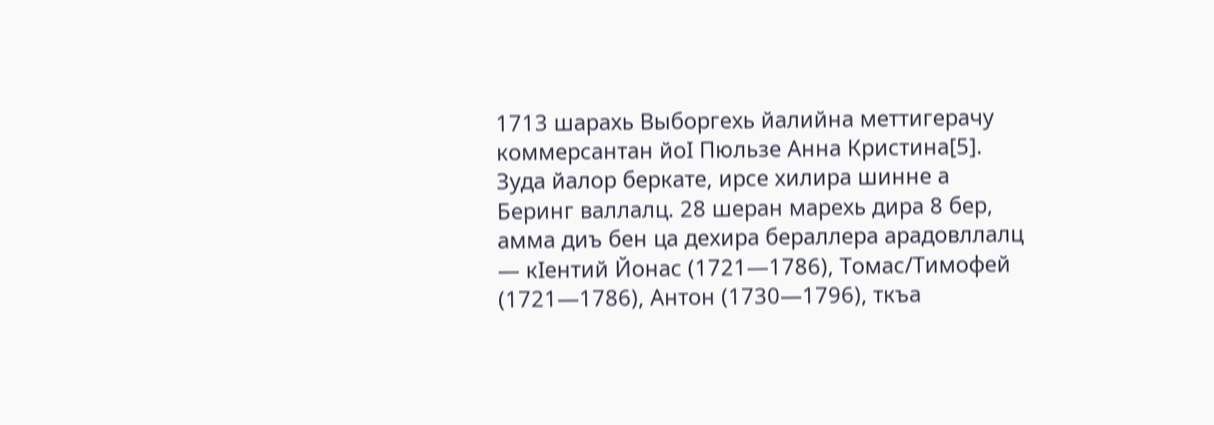1713 шарахь Выборгехь йалийна меттигерачу коммерсантан йоӀ Пюльзе Анна Кристина[5]. Зуда йалор беркате, ирсе хилира шинне а Беринг валлалц. 28 шеран марехь дира 8 бер, амма диъ бен ца дехира бераллера арадовллалц — кӀентий Йонас (1721—1786), Томас/Тимофей (1721—1786), Антон (1730—1796), ткъа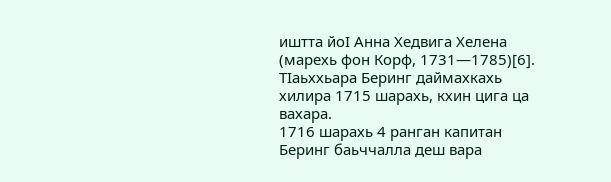иштта йоӀ Анна Хедвига Хелена (марехь фон Корф, 1731—1785)[6].
ТӀаьххьара Беринг даймахкахь хилира 1715 шарахь, кхин цига ца вахара.
1716 шарахь 4 ранган капитан Беринг баьччалла деш вара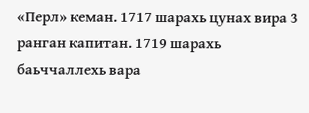«Перл» кеман. 1717 шарахь цунах вира 3 ранган капитан. 1719 шарахь баьччаллехь вара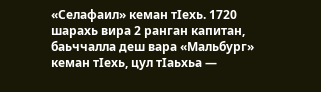«Селафаил» кеман тӀехь. 1720 шарахь вира 2 ранган капитан, баьччалла деш вара «Мальбург» кеман тӀехь, цул тӀаьхьа —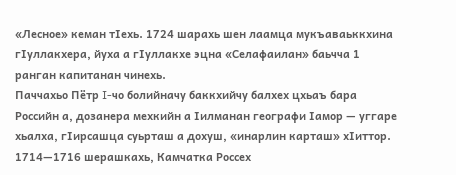«Лесное» кеман тӀехь. 1724 шарахь шен лаамца мукъаваьккхина гӀуллакхера, йуха а гӀуллакхе эцна «Селафаилан» баьчча 1 ранган капитанан чинехь.
Паччахьо Пётр I-чо болийначу баккхийчу балхех цхьаъ бара Российн а, дозанера мехкийн а Ӏилманан географи Ӏамор — уггаре хьалха, гӀирсашца суьрташ а дохуш, «инарлин карташ» хӀиттор.
1714—1716 шерашкахь, Камчатка Россех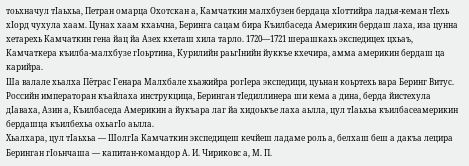тоьхначул тӀаьхьа, Петран омарца Охотскан а, Камчаткин малхбузен бердаца хӀоттийра ладья-кеман тӀехь хӀорд чухула хаам. Цунах хаам кхаьчна, Беринга сацам бира Къилбаседа Америкин бердаш лаха, иза цунна хетарехь Камчаткин гена йац йа Азех кхеташ хила тарло. 1720—1721 шерашкахь экспедицех цхьаъ, Камчаткера къилба-малхбузе гӀоьртина, Курилийн раьгӀнийн йуккъе кхечира, амма америкин бердаш ца карийра.
Ша валале хьалха Пётрас Генара Малхбале хьажийра рогӀера экспедици, цуьнан коьртехь вара Беринг Витус. Российн императоран къайлаха инструкцица, Беринган тӀедиллинера ши кема а дина, берда йистехула дӀаваха, Азин а, Къилбаседа Америкин а йукъара лаг йа хидоькъе лаха аьлла, цул тӀаьхьа къилбасеамерикин бердашца къилбехьа охьагӀо аьлла.
Хьалхара, цул тӀаьхьа — ШолгӀа Камчаткин экспедицеш кечйеш ладаме роль а, белхаш беш а дакъа лецира Беринган гӀоьнчаша — капитан-командор А. И. Чириковс а, М. П.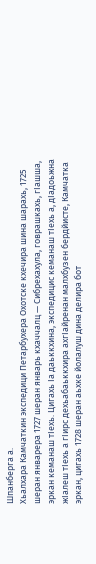Шпанберга а.
Хьалхара Камчаткин экспедици Петарбухера Охотске кхечира шина шарахь, 1725 шеран январера 1727 шеран январь кхаччалц — Сибрехахула, говрашкахь, гӀашша, эркан кеманаш тӀехь. Цигахь Ӏа даьккхина, экспедицис кеманаш тӀехь а, дӀадоьжна жӀалеш тӀехь а гӀирс дехьабаьккхира ахгӀайренан малхбузен бердйисте, Камчатка эркан, цигахь 1728 шеран аьхке йолалуш дина делира бот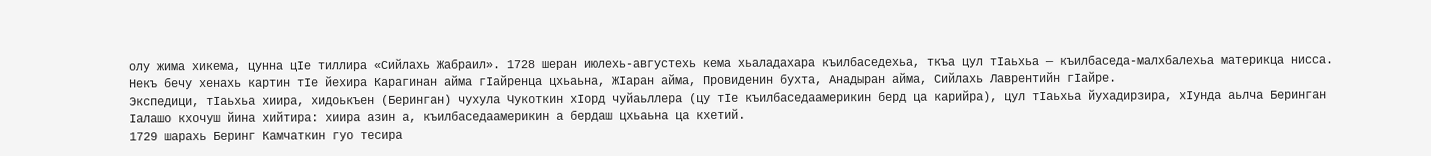олу жима хикема, цунна цӀе тиллира «Сийлахь Жабраил». 1728 шеран июлехь-августехь кема хьаладахара къилбаседехьа, ткъа цул тӀаьхьа — къилбаседа-малхбалехьа материкца нисса. Некъ бечу хенахь картин тӀе йехира Карагинан айма гӀайренца цхьаьна, ЖӀаран айма, Провиденин бухта, Анадыран айма, Сийлахь Лаврентийн гӀайре.
Экспедици, тӀаьхьа хиира, хидоькъен (Беринган) чухула Чукоткин хӀорд чуйаьллера (цу тӀе къилбаседаамерикин берд ца карийра), цул тӀаьхьа йухадирзира, хӀунда аьлча Беринган Ӏалашо кхочуш йина хийтира: хиира азин а, къилбаседаамерикин а бердаш цхьаьна ца кхетий.
1729 шарахь Беринг Камчаткин гуо тесира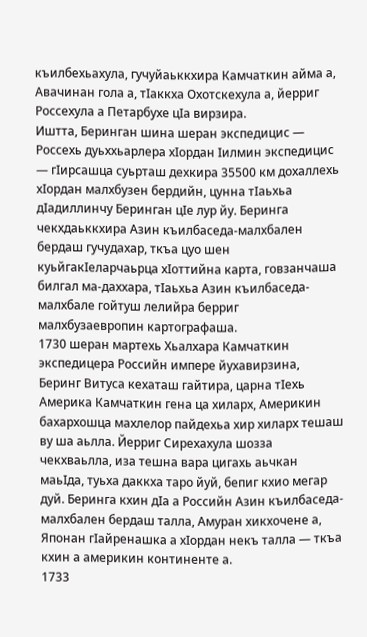къилбехьахула, гучуйаьккхира Камчаткин айма а, Авачинан гола а, тӀаккха Охотскехула а, йерриг Россехула а Петарбухе цӀа вирзира.
Иштта, Беринган шина шеран экспедицис — Россехь дуьххьарлера хӀордан Ӏилмин экспедицис — гӀирсашца суьрташ дехкира 35500 км дохаллехь хӀордан малхбузен бердийн, цунна тӀаьхьа дӀадиллинчу Беринган цӀе лур йу. Беринга чекхдаьккхира Азин къилбаседа-малхбален бердаш гучудахар, ткъа цуо шен куьйгакӀеларчаьрца хӀоттийна карта, говзанчаша билгал ма-даххара, тӀаьхьа Азин къилбаседа-малхбале гойтуш лелийра берриг малхбузаевропин картографаша.
1730 шеран мартехь Хьалхара Камчаткин экспедицера Российн импере йухавирзина, Беринг Витуса кехаташ гайтира, царна тӀехь Америка Камчаткин гена ца хиларх, Америкин бахархошца махлелор пайдехьа хир хиларх тешаш ву ша аьлла. Йерриг Сирехахула шозза чекхваьлла, иза тешна вара цигахь аьчкан маьӀда, туьха даккха таро йуй, бепиг кхио мегар дуй. Беринга кхин дӀа а Российн Азин къилбаседа-малхбален бердаш талла, Амуран хикхочене а, Японан гӀайренашка а хӀордан некъ талла — ткъа кхин а америкин континенте а.
1733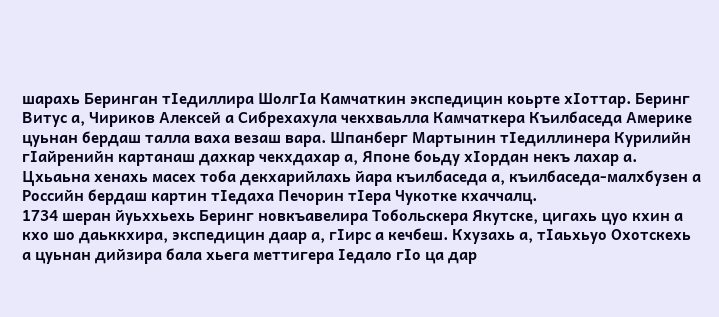шарахь Беринган тӀедиллира ШолгӀа Камчаткин экспедицин коьрте хӀоттар. Беринг Витус а, Чириков Алексей а Сибрехахула чекхваьлла Камчаткера Къилбаседа Америке цуьнан бердаш талла ваха везаш вара. Шпанберг Мартынин тӀедиллинера Курилийн гӀайренийн картанаш дахкар чекхдахар а, Японе боьду хӀордан некъ лахар а. Цхьаьна хенахь масех тоба декхарийлахь йара къилбаседа а, къилбаседа-малхбузен а Российн бердаш картин тӀедаха Печорин тӀера Чукотке кхаччалц.
1734 шеран йуьххьехь Беринг новкъавелира Тобольскера Якутске, цигахь цуо кхин а кхо шо даьккхира, экспедицин даар а, гӀирс а кечбеш. Кхузахь а, тӀаьхьуо Охотскехь а цуьнан дийзира бала хьега меттигера Ӏедало гӀо ца дар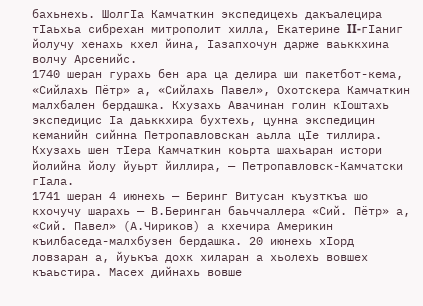бахьнехь. ШолгӀа Камчаткин экспедицехь дакъалецира тӀаьхьа сибрехан митрополит хилла, Екатерине II-гӀаниг йолучу хенахь кхел йина, Ӏазапхочун дарже ваьккхина волчу Арсенийс.
1740 шеран гурахь бен ара ца делира ши пакетбот-кема, «Сийлахь Пётр» а, «Сийлахь Павел», Охотскера Камчаткин малхбален бердашка. Кхузахь Авачинан голин кӀоштахь экспедицис Ӏа даьккхира бухтехь, цунна экспедицин кеманийн сийнна Петропавловскан аьлла цӀе тиллира. Кхузахь шен тӀера Камчаткин коьрта шахьаран истори йолийна йолу йуьрт йиллира, — Петропавловск-Камчатски гӀала.
1741 шеран 4 июнехь — Беринг Витусан къузткъа шо кхочучу шарахь — В.Беринган баьччаллера «Сий. Пётр» а, «Сий. Павел» (А.Чириков) а кхечира Америкин къилбаседа-малхбузен бердашка. 20 июнехь хӀорд ловзаран а, йуькъа дохк хиларан а хьолехь вовшех къаьстира. Масех дийнахь вовше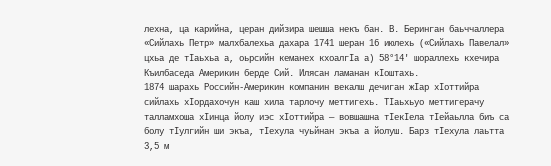лехна, ца карийна, церан дийзира шешша некъ бан. В. Беринган баьччаллера «Сийлахь Петр» малхбалехьа дахара 1741 шеран 16 июлехь («Сийлахь Павелал» цхьа де тӀаьхьа а, оьрсийн кеманех кхоалгӀа а) 58°14' шораллехь кхечира Къилбаседа Америкин берде Сий. Илясан ламанан кӀоштахь.
1874 шарахь Российн-Америкин компанин векалш дечиган жӀар хӀоттийра сийлахь хӀордахочун каш хила тарлочу меттигехь. ТӀаьхьуо меттигерачу талламхоша хӀинца йолу иэс хӀоттийра — вовшашна тӀекӀела тӀейаьлла биъ са болу тӀулгийн ши экъа, тӀехула чуьйнан экъа а йолуш. Барз тӀехула лаьтта 3,5 м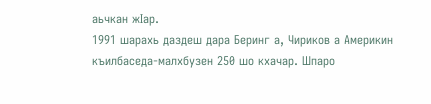аьчкан жӀар.
1991 шарахь даздеш дара Беринг а, Чириков а Америкин къилбаседа-малхбузен 250 шо кхачар. Шпаро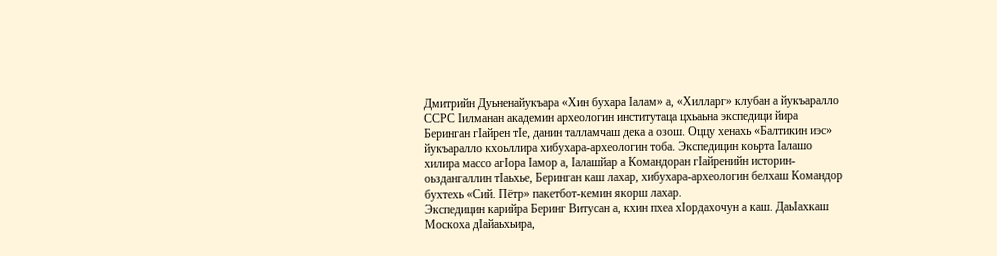Дмитрийн Дуьненайукъара «Хин бухара Ӏалам» а, «Хилларг» клубан а йукъаралло ССРС Ӏилманан академин археологин институтаца цхьаьна экспедици йира Беринган гӀайрен тӀе, данин талламчаш дека а озош. Оццу хенахь «Балтикин иэс» йукъаралло кхоьллира хибухара-археологин тоба. Экспедицин коьрта Ӏалашо хилира массо агӀора Ӏамор а, Ӏалашйар а Командоран гӀайренийн историн-оьздангаллин тӀаьхье, Беринган каш лахар, хибухара-археологин белхаш Командор бухтехь «Сий. Пётр» пакетбот-кемин якорш лахар.
Экспедицин карийра Беринг Витусан а, кхин пхеа хӀордахочун а каш. ДаьӀахкаш Москоха дӀайаьхьира,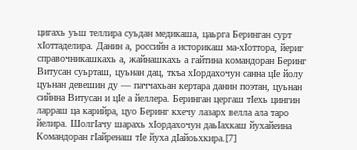цигахь уьш теллира суьдан медикаша, цаьрга Беринган сурт хӀоттаделира. Данин а, российн а историкаш ма-хӀоттора, йериг справочникашкахь а, жайнашкахь а гайтина командоран Беринг Витусан суьрташ, цуьнан дац, ткъа хӀордахочун санна цӀе йолу цуьнан девешин ду — паччахьан кертара данин поэтан, цуьнан сийнна Витусан и цӀе а йеллера. Беринган цергаш тӀехь цингин ларраш ца карийра, цуо Беринг кхечу лазарх велла ала таро йелира. ШолгӀачу шарахь хӀордахочун даьӀахкаш йухайеина Командоран гӀайренаш тӀе йуха дӀайоьхкира.[7]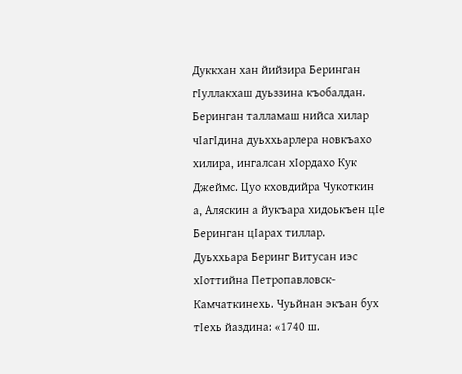Дуккхан хан йийзира Беринган гӀуллакхаш дуьззина къобалдан. Беринган талламаш нийса хилар чӀагӀдина дуьххьарлера новкъахо хилира, ингалсан хӀордахо Кук Джеймс. Цуо кховдийра Чукоткин а, Аляскин а йукъара хидоькъен цӀе Беринган цӀарах тиллар.
Дуьххьара Беринг Витусан иэс хӀоттийна Петропавловск-Камчаткинехь. Чуьйнан экъан бух тӀехь йаздина: «1740 ш.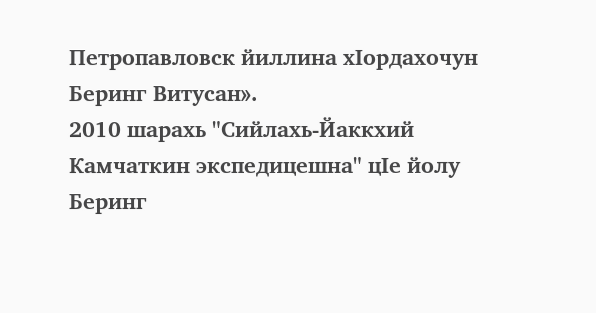Петропавловск йиллина хӀордахочун Беринг Витусан».
2010 шарахь "Сийлахь-Йаккхий Камчаткин экспедицешна" цӀе йолу Беринг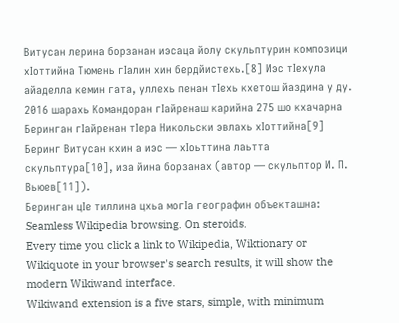Витусан лерина борзанан иэсаца йолу скульптурин композици хӀоттийна Тюмень гӀалин хин бердйистехь.[8] Иэс тӀехула айаделла кемин гата, уллехь пенан тӀехь кхетош йаздина у ду.
2016 шарахь Командоран гӀайренаш карийна 275 шо кхачарна Беринган гӀайренан тӀера Никольски эвлахь хӀоттийна[9] Беринг Витусан кхин а иэс — хӀоьттина лаьтта скульптура[10], иза йина борзанах (автор — скульптор И. П. Вьюев[11]).
Беринган цӀе тиллина цхьа могӀа географин объекташна:
Seamless Wikipedia browsing. On steroids.
Every time you click a link to Wikipedia, Wiktionary or Wikiquote in your browser's search results, it will show the modern Wikiwand interface.
Wikiwand extension is a five stars, simple, with minimum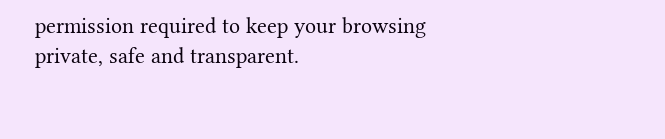permission required to keep your browsing private, safe and transparent.